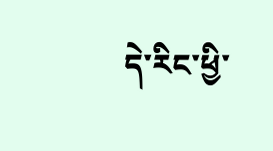དེ་རིང་ཕྱི་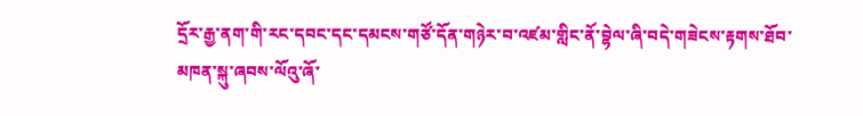དྲོར་རྒྱ་ནག་གི་རང་དབང་དང་དམངས་གཙོ་དོན་གཉེར་བ་འཛམ་གླིང་ནོ་བྷེལ་ཞི་བདེ་གཟེངས་རྟགས་ཐོབ་མཁན་སྐུ་ཞབས་ལོའུ་ཞོ་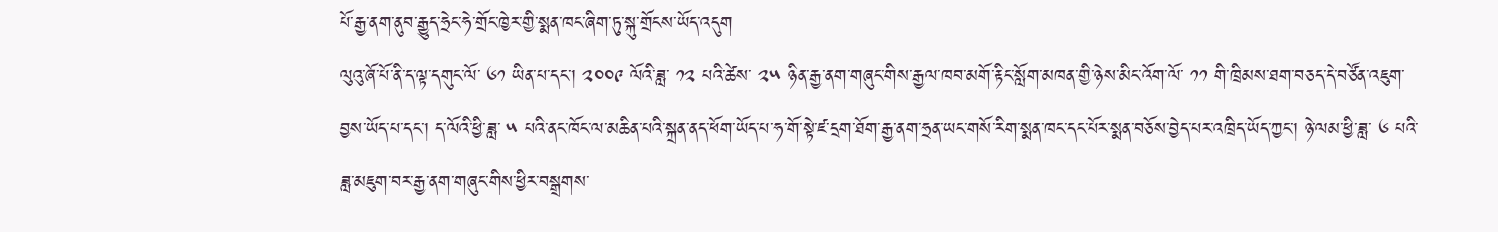པོ་རྒྱ་ནག་ནུབ་རྒྱུད་ཧྲེང་ཧེ་གྲོང་ཁྱེར་གྱི་སྨན་ཁང་ཞིག་ཏུ་སྐུ་གྲོངས་ཡོད་འདུག
ལུའུ་ཞོ་པོ་ནི་ད་ལྟ་དགུང་ལོ་ ༦༡ ཡིན་པ་དང་། ༢༠༠༩ ལོའི་ཟླ་ ༡༢ པའི་ཚེས་ ༢༥ ཉིན་རྒྱ་ནག་གཞུང་གིས་རྒྱལ་ཁབ་མགོ་རྟིང་སློག་མཁན་གྱི་ཉེས་མིང་འོག་ལོ་ ༡༡ གི་ཁྲིམས་ཐག་བཅད་དེ་བཙོན་འཇུག་བྱས་ཡོད་པ་དང་། ད་ལོའི་ཕྱི་ཟླ་ ༥ པའི་ནང་ཁོང་ལ་མཆིན་པའི་སྐྲན་ནད་ཕོག་ཡོད་པ་ཧ་གོ་སྟེ་ཛ་དྲག་ཐོག་རྒྱ་ནག་ཧྲན་ཡང་གསོ་རིག་སྨན་ཁང་དང་པོར་སྨན་བཅོས་བྱེད་པར་འཁྲིད་ཡོད་ཀྱང་། ཉེ་ལམ་ཕྱི་ཟླ་ ༦ པའི་ཟླ་མཇུག་བར་རྒྱ་ནག་གཞུང་གིས་ཕྱིར་བསྒྲགས་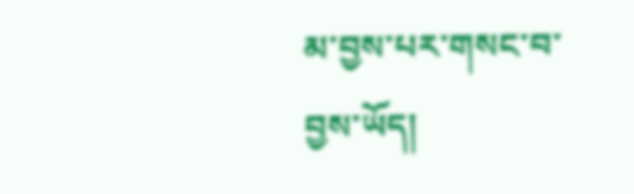མ་བྱས་པར་གསང་བ་བྱས་ཡོད།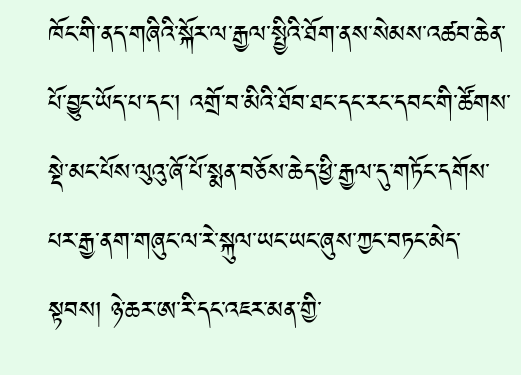ཁོང་གི་ནད་གཞིའི་སྐོར་ལ་རྒྱལ་སྤྱིའི་ཐོག་ནས་སེམས་འཚབ་ཆེན་པོ་བྱུང་ཡོད་པ་དང་། འགྲོ་བ་མིའི་ཐོབ་ཐང་དང་རང་དབང་གི་ཚོགས་སྡེ་མང་པོས་ལུའུ་ཞོ་པོ་སྨན་བཅོས་ཆེད་ཕྱི་རྒྱལ་དུ་གཏོང་དགོས་པར་རྒྱ་ནག་གཞུང་ལ་རེ་སྐུལ་ཡང་ཡང་ཞུས་ཀྱང་བཏང་མེད་སྟབས། ཉེ་ཆར་ཨ་རི་དང་འཇར་མན་གྱི་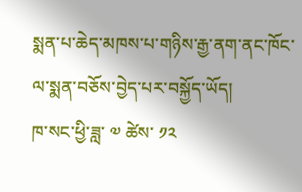སྨན་པ་ཆེད་མཁས་པ་གཉིས་རྒྱ་ནག་ནང་ཁོང་ལ་སྨན་བཅོས་བྱེད་པར་བསྐྱོད་ཡོད།
ཁ་སང་ཕྱི་ཟླ་ ༧ ཚེས་ ༡༢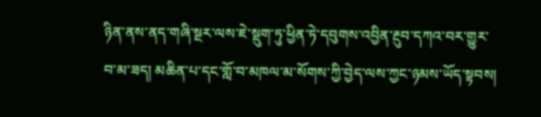ཉིན་ནས་ནད་གཞི་སྔར་ལས་ཇེ་སྡུག་ཏུ་ཕྱིན་ཏེ་དབུགས་འབྱིན་རྔུབ་དཀའ་བར་གྱུར་བ་མ་ཟད། མཆིན་པ་དང་གློ་བ་མཁལ་མ་སོགས་ཀྱི་བྱེད་ལས་ཀྱང་ཉམས་ཡོད་སྟབས།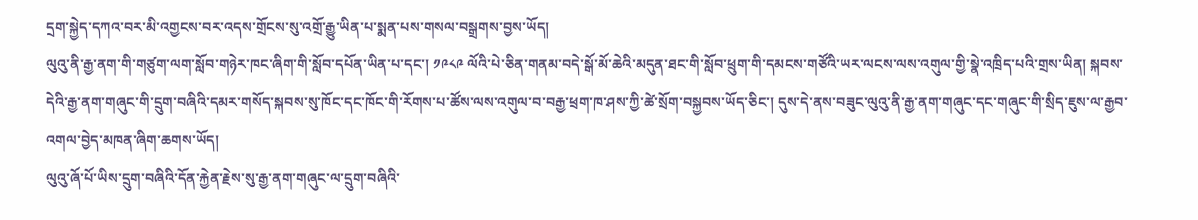དྲག་སྐྱེད་དཀའ་བར་མི་འགྱངས་བར་འདས་གྲོངས་སུ་འགྲོ་རྒྱུ་ཡིན་པ་སྨན་པས་གསལ་བསྒྲགས་བྱས་ཡོད།
ལུའུ་ནི་རྒྱ་ནག་གི་གཙུག་ལག་སློབ་གཉེར་ཁང་ཞིག་གི་སློབ་དཔོན་ཡིན་པ་དང་། ༡༩༨༩ ལོའི་པེ་ཅིན་གནམ་བདེ་སྒོ་མོ་ཆེའི་མདུན་ཐང་གི་སློབ་ཕྲུག་གི་དམངས་གཙོའི་ཡར་ལངས་ལས་འགུལ་གྱི་སྣེ་འཁྲིད་པའི་གྲས་ཡིན། སྐབས་དེའི་རྒྱ་ནག་གཞུང་གི་དྲུག་བཞིའི་དམར་གསོད་སྐབས་སུ་ཁོང་དང་ཁོང་གི་རོགས་པ་ཚོས་ལས་འགུལ་བ་བརྒྱ་ཕྲག་ཁ་ཤས་ཀྱི་ཚེ་སྲོག་བསྐྱབས་ཡོད་ཅིང་། དུས་དེ་ནས་བཟུང་ལུའུ་ནི་རྒྱ་ནག་གཞུང་དང་གཞུང་གི་སྲིད་ཇུས་ལ་རྒྱབ་འགལ་བྱེད་མཁན་ཞིག་ཆགས་ཡོད།
ལུའུ་ཞོ་པོ་ཡིས་དྲུག་བཞིའི་དོན་རྐྱེན་རྗེས་སུ་རྒྱ་ནག་གཞུང་ལ་དྲུག་བཞིའི་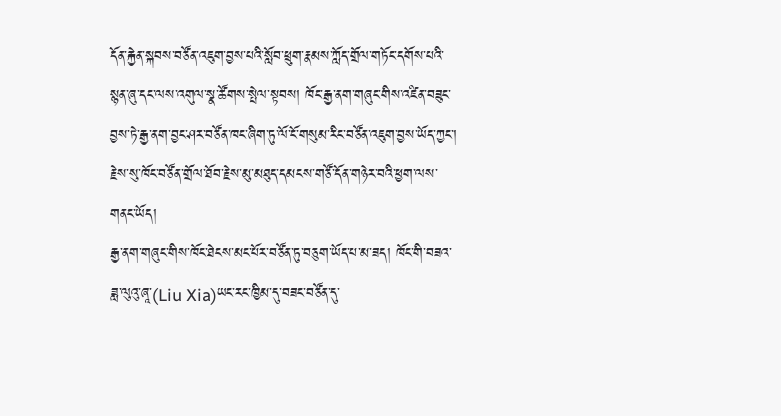དོན་རྐྱེན་སྐབས་བཙོན་འཇུག་བྱས་པའི་སློབ་ཕྲུག་རྣམས་ཀློད་གྲོལ་གཏོང་དགོས་པའི་སྙན་ཞུ་དང་ལས་འགུལ་སྣ་ཚོགས་སྤེལ་སྟབས། ཁོང་རྒྱ་ནག་གཞུང་གིས་འཛིན་བཟུང་བྱས་ཏེ་རྒྱ་ནག་བྱང་ཤར་བཙོན་ཁང་ཞིག་ཏུ་ལོ་ངོ་གསུམ་རིང་བཙོན་འཇུག་བྱས་ཡོད་ཀྱང་། རྗེས་སུ་ཁོང་བཙོན་གྲོལ་ཐོབ་རྗེས་མུ་མཐུད་དམངས་གཙོ་དོན་གཉེར་བའི་ཕྱག་ལས་གནང་ཡོད།
རྒྱ་ནག་གཞུང་གིས་ཁོང་ཐེངས་མང་པོར་བཙོན་ཏུ་བཅུག་ཡོད་པ་མ་ཟད། ཁོང་གི་བཟའ་ཟླ་ལུའུ་ཞཱ་(Liu Xia)ཡང་རང་ཁྱིམ་དུ་བཟང་བཙོན་དུ་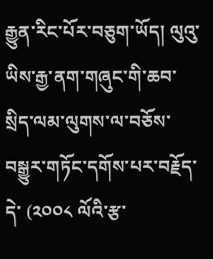རྒྱུན་རིང་པོར་བཅུག་ཡོད། ལུའུ་ཡིས་རྒྱ་ནག་གཞུང་གི་ཆབ་སྲིད་ལམ་ལུགས་ལ་བཅོས་བསྒྱུར་གཏོང་དགོས་པར་བརྗོད་དེ་ (༢༠༠༨ ལོའི་རྩ་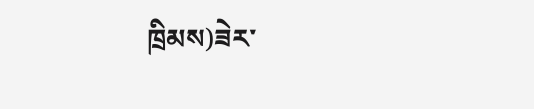ཁྲིམས)ཟེར་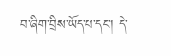བ་ཞིག་བྲིས་ཡོད་པ་དང་། དེ་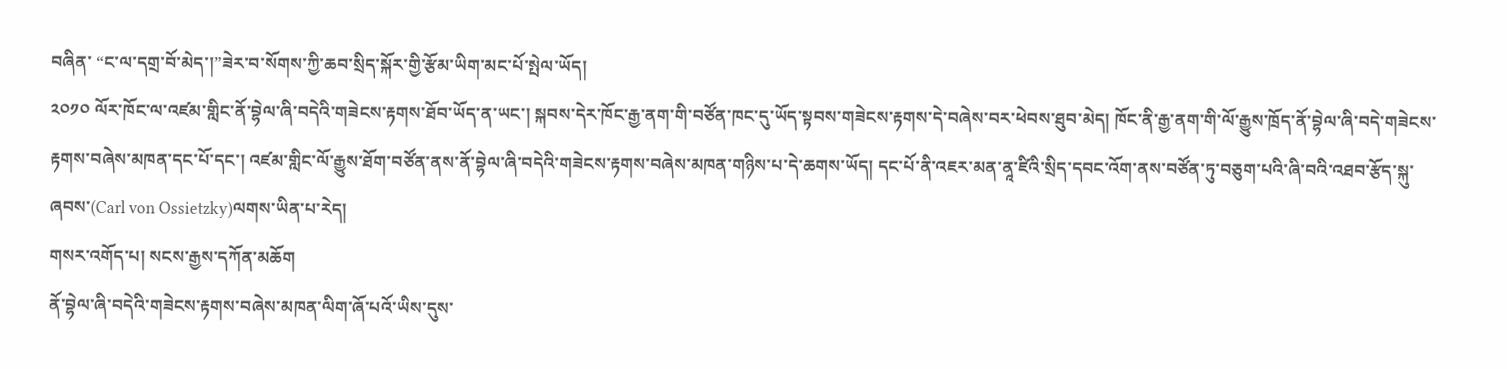བཞིན་ “ང་ལ་དགྲ་བོ་མེད་།”ཟེར་བ་སོགས་ཀྱི་ཆབ་སྲིད་སྐོར་གྱི་རྩོམ་ཡིག་མང་པོ་སྤེལ་ཡོད།
༢༠༡༠ ལོར་ཁོང་ལ་འཛམ་གླིང་ནོ་བྷེལ་ཞི་བདེའི་གཟེངས་རྟགས་ཐོབ་ཡོད་ན་ཡང་། སྐབས་དེར་ཁོང་རྒྱ་ནག་གི་བཙོན་ཁང་དུ་ཡོད་སྟབས་གཟེངས་རྟགས་དེ་བཞེས་བར་ཕེབས་ཐུབ་མེད། ཁོང་ནི་རྒྱ་ནག་གི་ལོ་རྒྱུས་ཁྲོད་ནོ་བྷེལ་ཞི་བདེ་གཟེངས་རྟགས་བཞེས་མཁན་དང་པོ་དང་། འཛམ་གླིང་ལོ་རྒྱུས་ཐོག་བཙོན་ནས་ནོ་བྷེལ་ཞི་བདེའི་གཟེངས་རྟགས་བཞེས་མཁན་གཉིས་པ་དེ་ཆགས་ཡོད། དང་པོ་ནི་འཇར་མན་ནཱ་ཛིའི་སྲིད་དབང་འོག་ནས་བཙོན་ཏུ་བཅུག་པའི་ཞི་བའི་འཐབ་རྩོད་སྐུ་ཞབས་(Carl von Ossietzky)ལགས་ཡིན་པ་རེད།
གསར་འགོད་པ། སངས་རྒྱས་དཀོན་མཆོག
ནོ་བྷེལ་ཞི་བདེའི་གཟེངས་རྟགས་བཞེས་མཁན་ལིག་ཞོ་པའོ་ཡིས་དུས་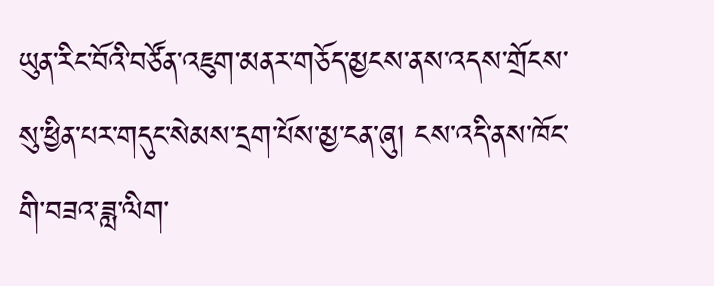ཡུན་རིང་བོའི་བཙོན་འཇུག་མནར་གཅོད་མྱངས་ནས་འདས་གྲོངས་སུ་ཕྱིན་པར་གདུང་སེམས་དྲག་པོས་མྱ་ངན་ཞུ། ངས་འདི་ནས་ཁོང་གི་བཟའ་ཟླ་ལིག་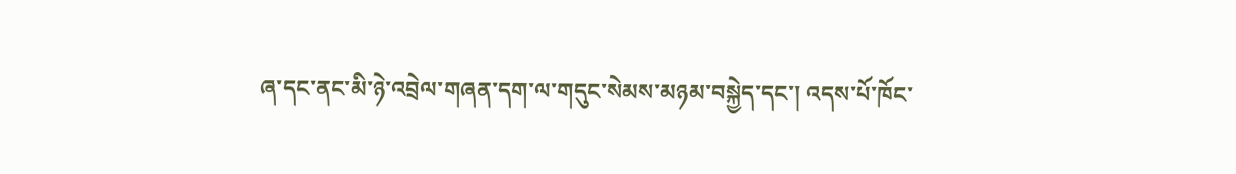ཞ་དང་ནང་མི་ཉེ་འབྲེལ་གཞན་དག་ལ་གདུང་སེམས་མཉམ་བསྐྱེད་དང་། འདས་པོ་ཁོང་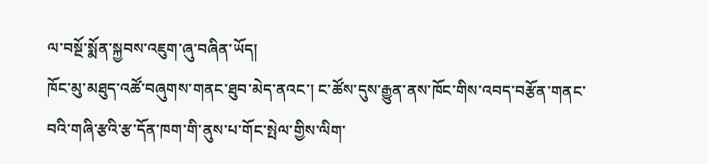ལ་བསྔོ་སྨོན་སྐྱབས་འཇུག་ཞུ་བཞིན་ཡོད།
ཁོང་མུ་མཐུད་འཚོ་བཞུགས་གནང་ཐུབ་མེད་ནའང་། ང་ཚོས་དུས་རྒྱུན་ནས་ཁོང་གིས་འབད་བརྩོན་གནང་བའི་གཞི་རྩའི་རྩ་དོན་ཁག་གི་ནུས་པ་གོང་སྤེལ་གྱིས་ལིག་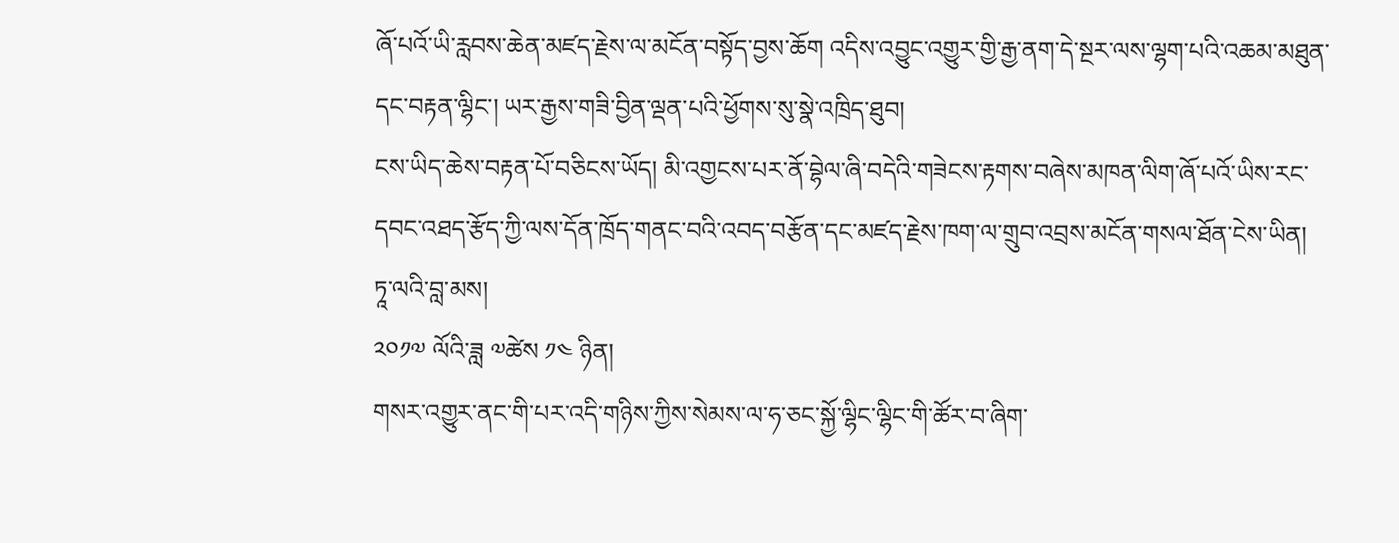ཞོ་པའོ་ཡི་རླབས་ཆེན་མཛད་རྗེས་ལ་མངོན་བསྟོད་བྱས་ཆོག འདིས་འབྱུང་འགྱུར་གྱི་རྒྱ་ནག་དེ་སྔར་ལས་ལྷག་པའི་འཆམ་མཐུན་དང་བརྟན་ལྷིང་། ཡར་རྒྱས་གཟི་བྱིན་ལྡན་པའི་ཕྱོགས་སུ་སྣེ་འཁྲིད་ཐུབ།
ངས་ཡིད་ཆེས་བརྟན་པོ་བཅིངས་ཡོད། མི་འགྱངས་པར་ནོ་བྷེལ་ཞི་བདེའི་གཟེངས་རྟགས་བཞེས་མཁན་ལིག་ཞོ་པའོ་ཡིས་རང་དབང་འཐད་རྩོད་ཀྱི་ལས་དོན་ཁྲོད་གནང་བའི་འབད་བརྩོན་དང་མཛད་རྗེས་ཁག་ལ་གྲུབ་འབྲས་མངོན་གསལ་ཐོན་ངེས་ཡིན།
ཏཱ་ལའི་བླ་མས།
༢༠༡༧ ལོའི་ཟླ ༧ཚེས ༡༤ ཉིན།
གསར་འགྱུར་ནང་གི་པར་འདི་གཉིས་ཀྱིས་སེམས་ལ་ཧ་ཅང་སྐྱོ་ལྷིང་ལྷིང་གི་ཚོར་བ་ཞིག་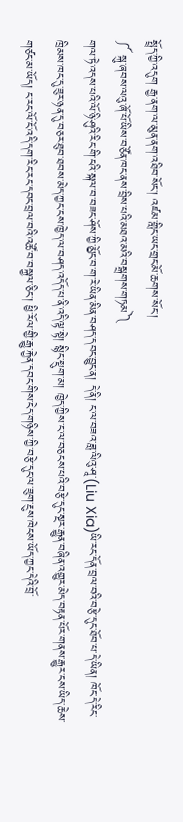སྤྲོད་ཀྱི་འདུག རྒྱ་ནག་ལ་མུན་ནག་འཐིབ་སོང་། འཛམ་གླིང་ཡང་གྲང་མོ་ཆགས་སོང་།
༼ སྐུ་ཞབས་ལའུ་ཞོ་པོ་ཡིས་བཙོན་ཁང་ནས་བྲིས་པའི་མཐའ་མའི་བསྒྲགས་གཏམ༽
གལ་ཏེ་འདས་པའི་ལོ་ཉི་ཤུའི་རིང་གི་ངའི་སྐལ་བ་བཟང་ཤོས་ཀྱི་མྱོང་བ་ག་རེ་ཡིན་མིན་བཤད་དབང་བྱུང་ན། དེ་ནི། ང་ལ་བཟའ་ཟླ་ལིའུ་ཤཱ་(Liu Xia)ཡི་རང་དོན་བྲལ་བའི་བརྩེ་དུང་ཐོབ་པ་དེ་ཡིན། ཁོང་དེ་རིང་ཁྲིམས་ཁང་དུ་ཟུར་ཉན་དུ་བཅར་ཐུབ་ཐབས་མེད་ཀྱང་ངས་ཁྱེད་ལ་བཤད་འདོད་པ་ནི་འདི་ལྟ་སྟེ། སྙིང་སྡུག་མ། ཁྱེད་ཀྱིས་ང་ལ་བཅངས་པའི་བརྩེ་དུང་སྔར་རྒྱུན་བཞིན་འགྱུར་མེད་བརྟན་པོར་གནས་རྒྱུར་ངས་ཡིད་ཆེས་གཙང་མ་ཡོད། ང་རང་ལོ་ངོ་འདི་དག་རིང་རང་དབང་བྲལ་བའི་འཚོ་བ་བསྐྱལ་ཅིང་། ཕྱི་རོལ་གྱི་རྒྱུ་རྐྱེན་དབང་གིས་ངེད་གཉིས་ཀྱི་བརྩེ་དུང་ལ་ཟུག་རྔུས་ཁེངས་ཡོད་ཀྱང་དེའི་བྲོ་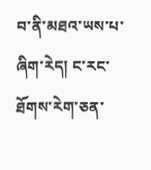བ་ནི་མཐའ་ཡས་པ་ཞིག་རེད། ང་རང་ཐོགས་རེག་ཅན་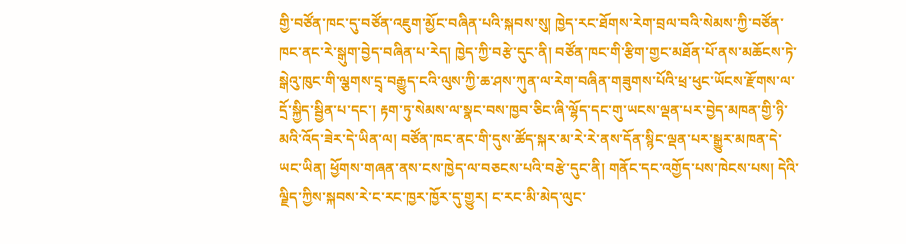གྱི་བཙོན་ཁང་དུ་བཙོན་འཇུག་མྱོང་བཞིན་པའི་སྐབས་སུ། ཁྱེད་རང་ཐོགས་རེག་བྲལ་བའི་སེམས་ཀྱི་བཙོན་ཁང་ནང་རེ་སྒུག་བྱེད་བཞིན་པ་རེད། ཁྱེད་ཀྱི་བརྩེ་དུང་ནི། བཙོན་ཁང་གི་རྩིག་གྱང་མཐོན་པོ་ནས་མཆོངས་ཏེ་སྒེའུ་ཁུང་གི་ལྕགས་དྲྭ་བརྒྱུད་ངའི་ལུས་ཀྱི་ཆ་ཤས་ཀུན་ལ་རེག་བཞིན་གཟུགས་པོའི་ཕྲ་ཕུང་ཡོངས་རྫོགས་ལ་དྲོ་སྐྱིད་སྦྱིན་པ་དང་། རྟག་ཏུ་སེམས་ལ་སྣང་བས་ཁྱབ་ཅིང་ཞི་ལྷོད་དང་གུ་ཡངས་ལྡན་པར་བྱེད་མཁན་གྱི་ཉི་མའི་འོད་ཟེར་དེ་ཡིན་ལ། བཙོན་ཁང་ནང་གི་དུས་ཚོད་སྐར་མ་རེ་རེ་ནས་དོན་སྙིང་ལྡན་པར་སྒྱུར་མཁན་དེ་ཡང་ཡིན། ཕྱོགས་གཞན་ནས་ངས་ཁྱེད་ལ་བཅངས་པའི་བརྩེ་དུང་ནི། གནོང་དང་འགྱོད་པས་ཁེངས་པས། དེའི་ལྗིད་ཀྱིས་སྐབས་རེ་ང་རང་ཁྱར་ཁྱོར་དུ་གྱུར། ང་རང་མི་མེད་ལུང་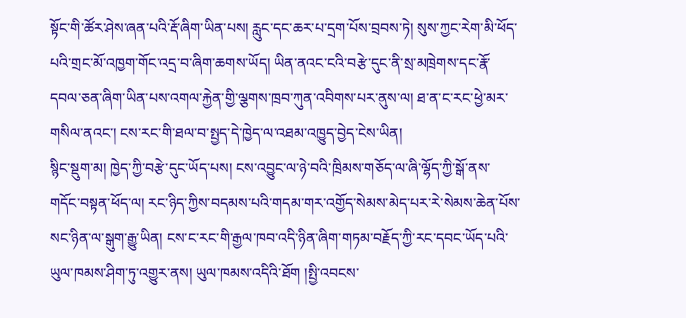སྟོང་གི་ཚོར་ཤེས་ཞན་པའི་རྡོ་ཞིག་ཡིན་པས། རླུང་དང་ཆར་པ་དྲག་པོས་བྲབས་ཏེ། སུས་ཀྱང་རེག་མི་ཕོད་པའི་གྲང་མོ་འཁྱག་གོང་འདྲ་བ་ཞིག་ཆགས་ཡོད། ཡིན་ནའང་ངའི་བརྩེ་དུང་ནི་སྲ་མཁྲེགས་དང་རྣོ་དབལ་ཅན་ཞིག་ཡིན་པས་འགལ་རྐྱེན་གྱི་ལྕགས་ཁྲབ་ཀུན་འབིགས་པར་ནུས་ལ། ཐ་ན་ང་རང་ཕྱེ་མར་གསིལ་ནའང་། ངས་རང་གི་ཐལ་བ་སྤྱད་དེ་ཁྱེད་ལ་འཐམ་འཁྱུད་བྱེད་ངེས་ཡིན།
སྙིང་སྡུག་མ། ཁྱེད་ཀྱི་བརྩེ་དུང་ཡོད་པས། ངས་འབྱུང་ལ་ཉེ་བའི་ཁྲིམས་གཅོད་ལ་ཞི་ལྷོད་ཀྱི་སྒོ་ནས་གདོང་བསྟན་ཕོད་ལ། རང་ཉིད་ཀྱིས་བདམས་པའི་གདམ་གར་འགྱོད་སེམས་མེད་པར་རེ་སེམས་ཆེན་པོས་སང་ཉིན་ལ་སྒུག་རྒྱུ་ཡིན། ངས་ང་རང་གི་རྒྱལ་ཁབ་འདི་ཉིན་ཞིག་གཏམ་བརྗོད་ཀྱི་རང་དབང་ཡོད་པའི་ཡུལ་ཁམས་ཤིག་ཏུ་འགྱུར་ནས། ཡུལ་ཁམས་འདིའི་ཐོག །སྤྱི་འབངས་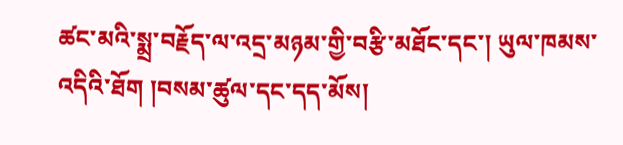ཚང་མའི་སྨྲ་བརྗོད་ལ་འདྲ་མཉམ་གྱི་བརྩི་མཐོང་དང་། ཡུལ་ཁམས་འདིའི་ཐོག །བསམ་ཚུལ་དང་དད་མོས།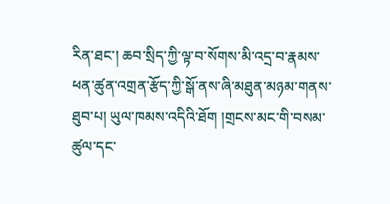རིན་ཐང་། ཆབ་སྲིད་ཀྱི་ལྟ་བ་སོགས་མི་འདྲ་བ་རྣམས་ཕན་ཚུན་འགྲན་རྩོད་ཀྱི་སྒོ་ནས་ཞི་མཐུན་མཉམ་གནས་ཐུབ་པ། ཡུལ་ཁམས་འདིའི་ཐོག །གྲངས་མང་གི་བསམ་ཚུལ་དང་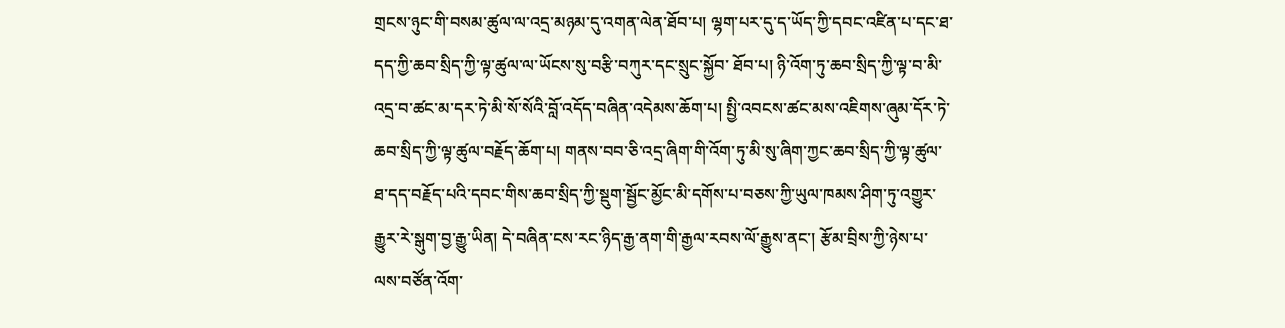གྲངས་ཉུང་གི་བསམ་ཚུལ་ལ་འདྲ་མཉམ་དུ་འགན་ལེན་ཐོབ་པ། ལྷག་པར་དུ་ད་ཡོད་ཀྱི་དབང་འཛིན་པ་དང་ཐ་དད་ཀྱི་ཆབ་སྲིད་ཀྱི་ལྟ་ཚུལ་ལ་ཡོངས་སུ་བརྩི་བཀུར་དང་སྲུང་སྐྱོབ་ ཐོབ་པ། ཉི་འོག་ཏུ་ཆབ་སྲིད་ཀྱི་ལྟ་བ་མི་འདྲ་བ་ཚང་མ་དར་ཏེ་མི་སོ་སོའི་བློ་འདོད་བཞིན་འདེམས་ཆོག་པ། སྤྱི་འབངས་ཚང་མས་འཇིགས་ཞུམ་དོར་ཏེ་ཆབ་སྲིད་ཀྱི་ལྟ་ཚུལ་བརྗོད་ཆོག་པ། གནས་བབ་ཅི་འདྲ་ཞིག་གི་འོག་ཏུ་མི་སུ་ཞིག་ཀྱང་ཆབ་སྲིད་ཀྱི་ལྟ་ཚུལ་ཐ་དད་བརྗོད་པའི་དབང་གིས་ཆབ་སྲིད་ཀྱི་སྡུག་སྦྱོང་མྱོང་མི་དགོས་པ་བཅས་ཀྱི་ཡུལ་ཁམས་ཤིག་ཏུ་འགྱུར་རྒྱུར་རེ་སྒུག་བྱ་རྒྱུ་ཡིན། དེ་བཞིན་ངས་རང་ཉིད་རྒྱ་ནག་གི་རྒྱལ་རབས་ལོ་རྒྱུས་ནང་། རྩོམ་བྲིས་ཀྱི་ཉེས་པ་ལས་བཙོན་འོག་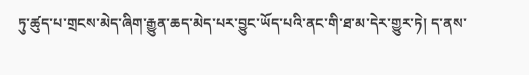ཏུ་ཚུད་པ་གྲངས་མེད་ཞིག་རྒྱུན་ཆད་མེད་པར་བྱུང་ཡོད་པའི་ནང་གི་ཐ་མ་དེར་གྱུར་ཏེ། ད་ནས་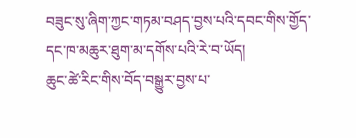བཟུང་སུ་ཞིག་ཀྱང་གཏམ་བཤད་བྱས་པའི་དབང་གིས་གྱོད་དང་ཁ་མཆུར་ཐུག་མ་དགོས་པའི་རེ་བ་ཡོད།
ཆུང་ཚེ་རིང་གིས་བོད་བསྒྱུར་བྱས་པ་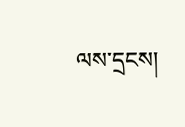ལས་དྲངས།